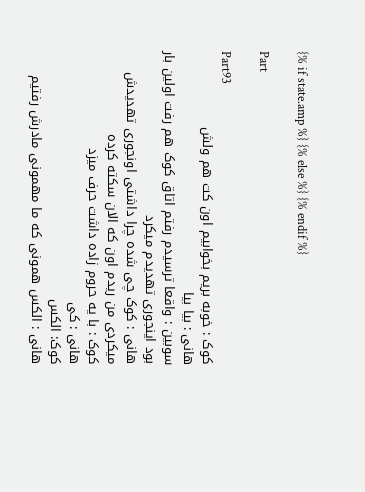{% if state.amp %} {% else %} {% endif %}

Part

Part93
کوک : خوبه بریم بخوابیم اون کت هم ولش
هانی : بیا بیا
سوبین : واقعا ترسیدم رفتم اتاق کوک هم رفت اولین بار بود اینجوری تهدیدم میکرد
هانی : کوک چی شده چرا داشتی اونجوری تهدیدش میکردی من ریدم اون که الان سکته کرده
کوک : با یه حروم زاده داشت حرف میزد
هانی : کی
کوک: الکس
هانی : الکس همونی که ما مهمونی مادرش رفتیم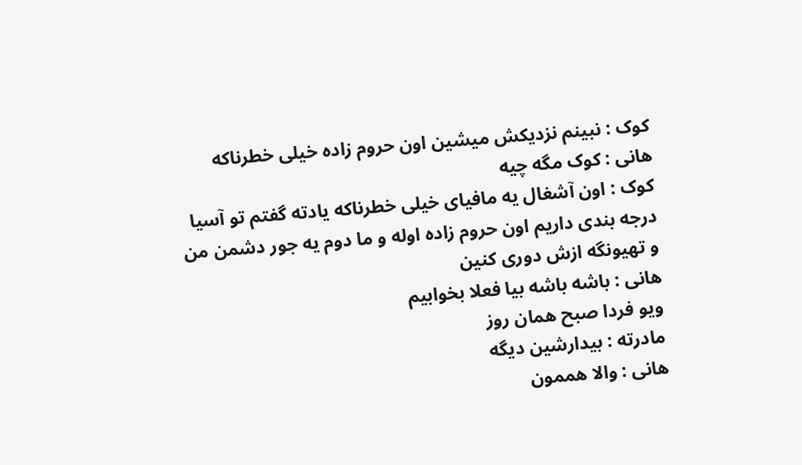کوک : نبینم نزدیکش میشین اون حروم زاده خیلی خطرناکه
هانی : کوک مگه چیه
کوک : اون آشغال یه مافیای خیلی خطرناکه یادته گفتم تو آسیا درجه بندی داریم اون حروم زاده اوله و ما دوم یه جور دشمن من و تهیونگه ازش دوری کنین
هانی : باشه باشه بیا فعلا بخوابیم
ویو فردا صبح همان روز
مادرته : بیدارشین دیگه
هانی : والا هممون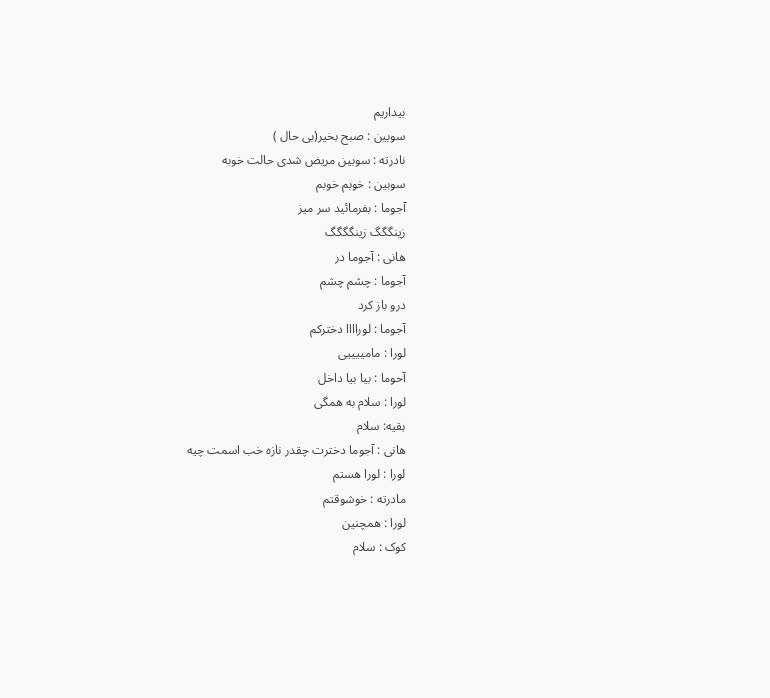بیداریم
سوبین : صبح بخیر(بی حال )
نادرته : سوبین مریض شدی حالت خوبه
سوبین : خوبم خوبم
آجوما : بفرمائید سر میز
زینگگگ زینگگگگ
هانی : آجوما در
آجوما : چشم چشم
درو باز کرد
آجوما : لوراااا دخترکم
لورا : مامییییی
آحوما : بیا بیا داخل
لورا : سلام به همگی
بقیه: سلام
هانی : آجوما دخترت چقدر نازه خب اسمت چیه
لورا : لورا هستم
مادرته : خوشوقتم
لورا : همچنین
کوک : سلام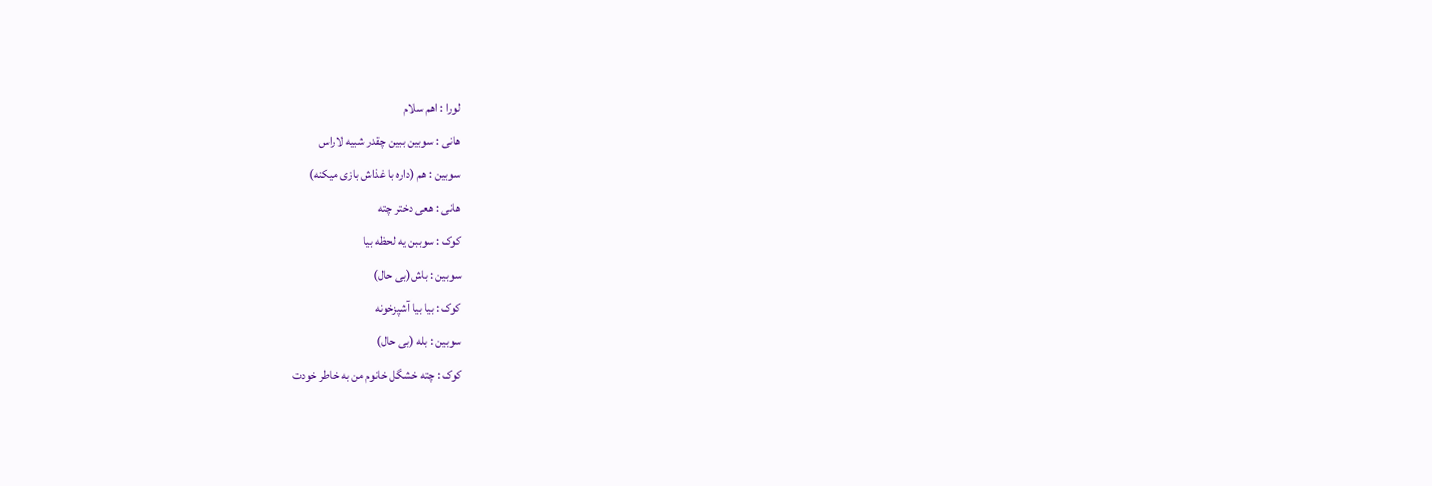لورا : اهم سلام
هانی : سوبین ببین چقدر شبیه لاراس
سوبین : هم (داره با غذاش بازی میکنه)
هانی : هعی دختر چته
کوک : سوببن یه لحظه بیا
سوبین : باش(بی حال)
کوک : بیا بیا آشپزخونه
سوبین : بله (بی حال)
کوک : چته خشگل خانوم من به خاطر خودت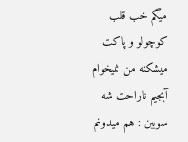میگم خب قلب کوچولو و پاکت میشکنه من نمیخوام آبجیم ناراحت شه
سوببن : هم میدونم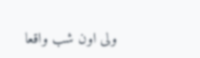ولی اون شب واقعا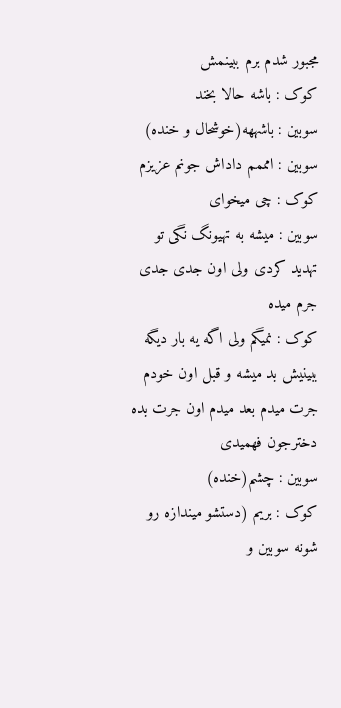مجبور شدم برم ببینمش
کوک : باشه حالا بخند
سوبین : باشههه(خوشحال ‌و خنده)
سوبین : امممم داداش جونم عزیزم
کوک : چی میخوای
سوبین : میشه به تهیونگ نگی تو تهدید کردی ولی اون جدی جدی جرم میده
کوک : نمیگم ولی اگه یه بار دیگه ببینیش بد میشه و قبل اون خودم جرت میدم بعد میدم اون جرت بده دخترجون فهمیدی
سوبین : چشم(خنده)
کوک : بریم (دستشو میندازه رو شونه سوبین و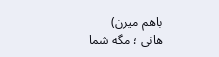باهم میرن)
هانی ؛ مگه شما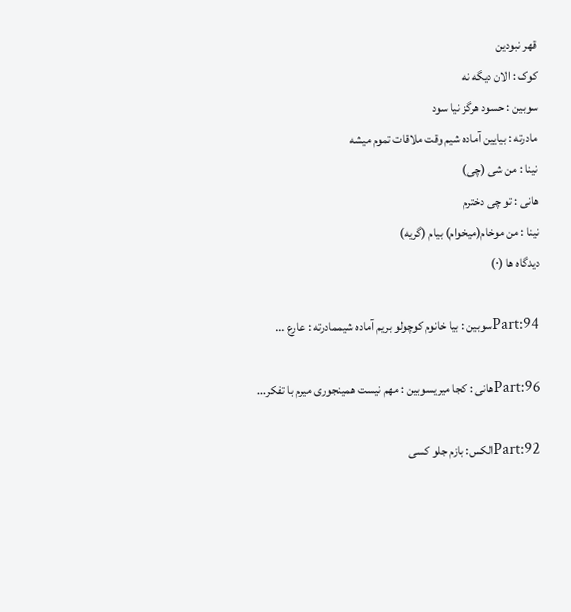قهر نبودین
کوک : الان دیگه نه
سوبین : حسود هرگز نیا سود
مادرته : بیایین آماده شیم وقت ملاقات تموم میشه
نینا : من شی (چی)
هانی : تو چی دخترم
نینا : من موخام(میخوام) بیام (گریه)
دیدگاه ها (۰)

Part:94سوبین : بیا خانوم کوچولو بریم آماده شیممادرته : عارع ...

Part:96هانی : کجا میریسوبین : مهم نیست همینجوری میرم با تفکر...

Part:92الکس: بازم جلو کسی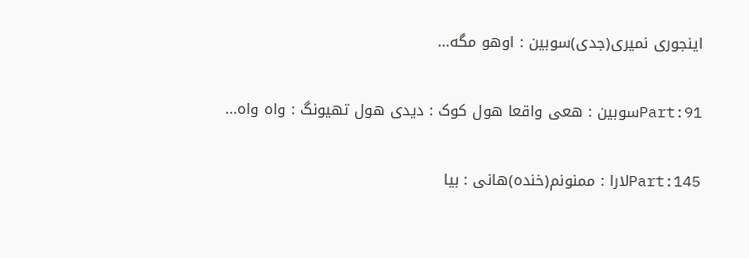اینجوری نمیری(جدی)سوبین : اوهو مگه...

Part:91سوبین : هعی واقعا هول کوک : دیدی هول تهیونگ : واه واه...

Part:145لارا : ممنونم(خنده)هانی : بیا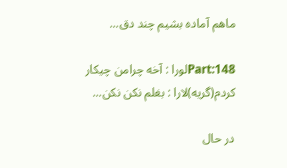ماهم آماده بشیم چند دق...

Part:148لورا : آخه چرامن چیکار کردم(گریه)لارا : بغلم نکن نکن...

در حال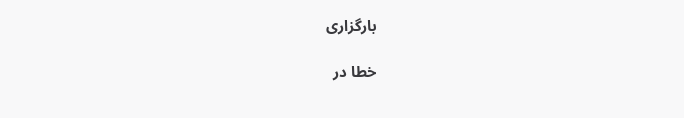بارگزاری

خطا در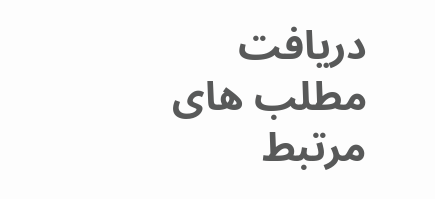دریافت مطلب های مرتبط